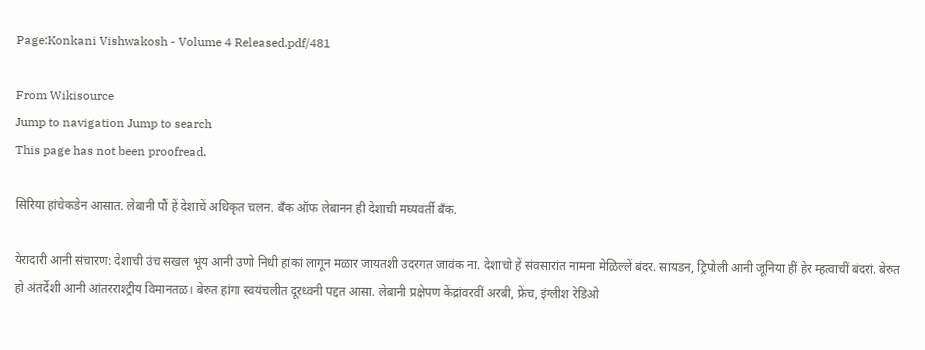Page:Konkani Vishwakosh - Volume 4 Released.pdf/481

From Wikisource
Jump to navigation Jump to search
This page has not been proofread.

सिरिया हांचेकडेन आसात. लेबानी पौं हें देशाचें अधिकृत चलन. बॅंक ऑफ लेबानन ही देशाची मघ्यवर्ती बॅंक.

येरादारी आनी संचारण: देशाची उंच सखल भूंय आनी उणो निधी हांकां लागून मळार जायतशी उदरगत जावंक ना. देशाचो हें संवसारांत नामना मेळिल्लें बंदर. सायडन, ट्रिपोली आनी जूनिया हीं हेर म्हत्वाचीं बंदरां. बेरुत हो अंतर्देशी आनी आंतरराश्ट्रीय विमानतळ। बेरुत हांगा स्वयंचलीत दूरध्वनी पद्दत आसा. लेबानी प्रक्षेपण केंद्रांवरवीं अरबी, फ्रेंच, इंग्लीश रेडिओ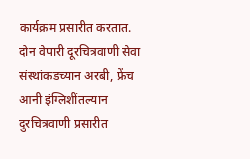कार्यक्रम प्रसारीत करतात. दोन वेपारी दूरचित्रवाणी सेवा संस्थांकडच्यान अरबी, फ्रेंच आनी इंग्लिशींतल्यान दुरचित्रवाणी प्रसारीत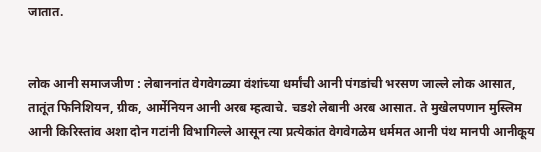जातात.


लोक आनी समाजजीण : लेबाननांत वेगवेगळ्या वंशांच्या धर्मांची आनी पंगडांची भरसण जाल्ले लोक आसात, तातूंत फिनिशियन, ग्रीक, आर्मेनियन आनी अरब म्हत्वाचे. चडशे लेबानी अरब आसात. ते मुखेलपणान मुस्लिम आनी किरिस्तांव अशा दोन गटांनी विभागिल्ले आसून त्या प्रत्येकांत वेगवेगळेम धर्ममत आनी पंथ मानपी आनीकूय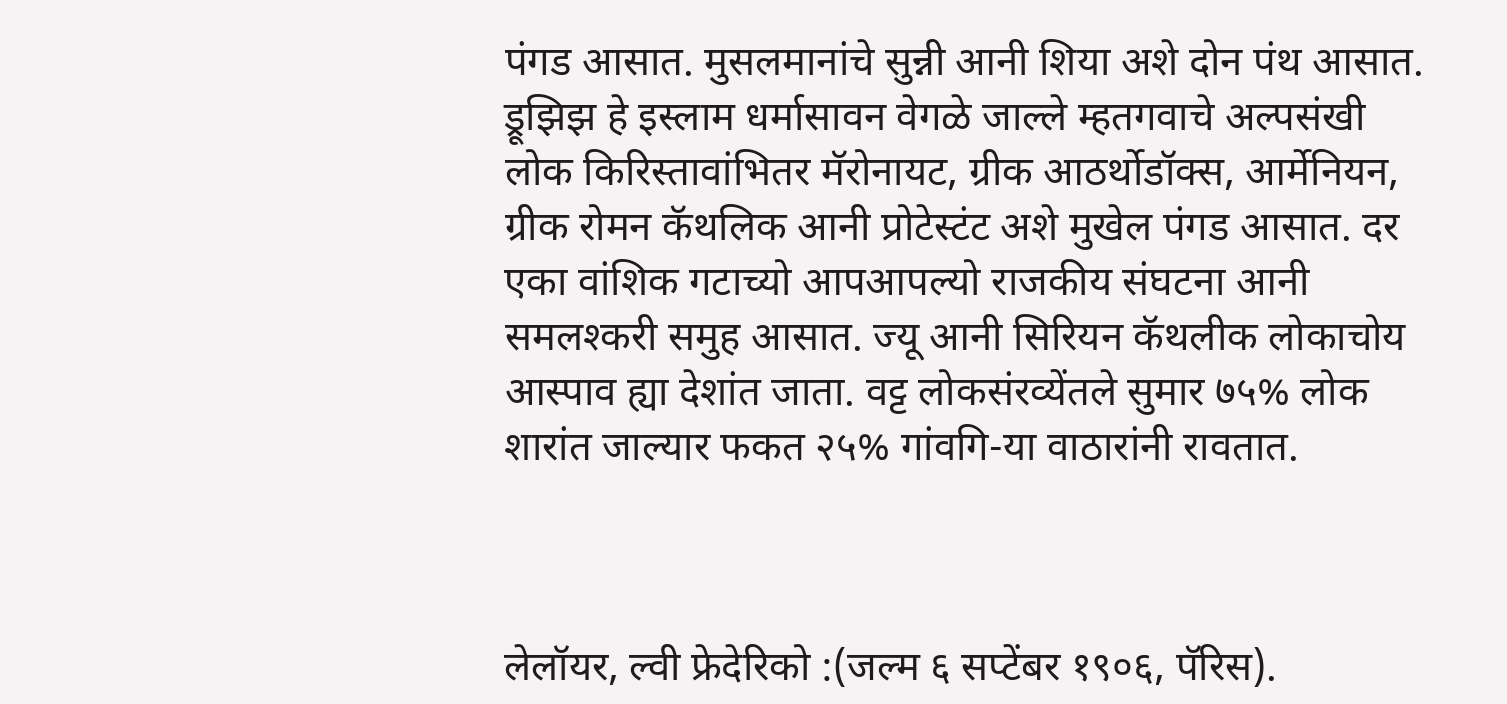पंगड आसात. मुसलमानांचे सुन्नी आनी शिया अशे दोन पंथ आसात. ड्रूझिझ हे इस्लाम धर्मासावन वेगळे जाल्ले म्हतगवाचे अल्पसंखी लोक किरिस्तावांभितर मॅरोनायट, ग्रीक आठर्थोडॉक्स, आर्मेनियन, ग्रीक रोमन कॅथलिक आनी प्रोटेस्टंट अशे मुखेल पंगड आसात. दर एका वांशिक गटाच्यो आपआपल्यो राजकीय संघटना आनी समलश्करी समुह आसात. ज्यू आनी सिरियन कॅथलीक लोकाचोय आस्पाव ह्या देशांत जाता. वट्ट लोकसंरव्येंतले सुमार ७५% लोक शारांत जाल्यार फकत २५% गांवगि-या वाठारांनी रावतात.



लेलॉयर, ल्वी फ्रेदेरिको :(जल्म ६ सप्टेंबर १९०६, पॅरिस).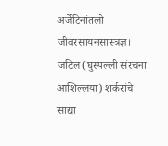अर्जेटिनांतलो जीवरसायनसास्त्रज्ञ। जटिल(घुस्पल्ली संरचना आशिल्लया) शर्करांचे साद्या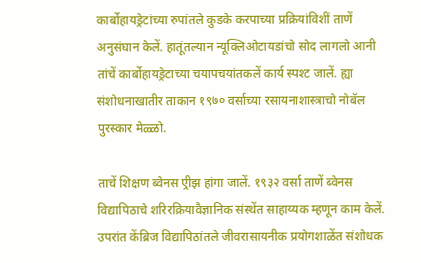कार्बोहायड्रेटांच्या रुपांतले कुडके करपाच्या प्रक्रियांविशीं ताणें अनुसंघान केलें. हातूंतल्यान न्यूक्लिओटायडांचो सोद लागलो आनी तांचें कार्बोहायड्रेटाच्या चयापचयांतकलें कार्य स्पश्ट जालें. ह्या संशोधनाखातीर ताकान १९७० वर्साच्या रसायनाशास्त्राचो नोबॅल पुरस्कार मेळ्ळो.

ताचें शिक्षण ब्वेनस ए्रीझ हांगा जालें. १९३२ वर्सा ताणें ब्वेनस विद्यापिठाचे शरिरक्रियावैज्ञानिक संस्थेंत साहाय्यक म्हणून काम केलें. उपरांत केंब्रिज विद्यापिठांतले जीवरासायनीक प्रयोगशाळेंत संशोधक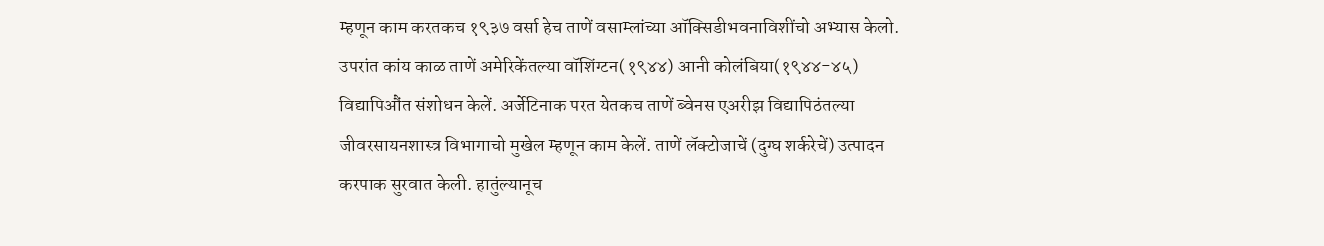म्हणून काम करतकच १९३७ वर्सा हेच ताणें वसाम्लांच्या ऑक्सिडीभवनाविशींचो अभ्यास केलो. उपरांत कांय काळ ताणें अमेरिकेंतल्या वॉशिंग्टन(१९४४) आनी कोलंबिया(१९४४-४५) विद्यापिऔंत संशोधन केलें. अर्जेटिनाक परत येतकच ताणें ब्वेनस एअरीझ विद्यापिठंतल्या जीवरसायनशास्त्र विभागाचो मुखेल म्हणून काम केलें. ताणें लॅक्टोजाचें (दुग्घ शर्करेचें) उत्पादन करपाक सुरवात केली. हातुंल्यानूच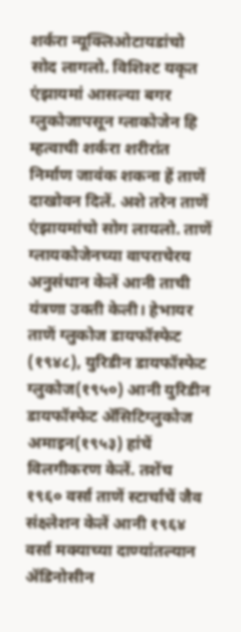शर्करा न्यूक्लिओटायडांचो सोद लागलो. विशिश्ट यकृत एंझायमां आसल्या बगर ग्लुकोजापसून ग्लाकोजेन हि म्हत्वाची शर्करा शरीरांत निर्माण जावंक शकना हें ताणें दाखोवन दिलें. अशे तरेन ताणें एंझायमांचो सोग लायलो. ताणें ग्लायकोजेनच्या वापराचेरय अनुसंधान केलें आनी ताची यंत्रणा उक्ती केली। हेभायर ताणें ग्लुकोज डायफॉस्फेट (१९४८), युरिडीन डायफॉस्फेट ग्लुकोज(१९५०) आनी युरिडीन डायफॉस्फेट ॲसिटिग्लुकोज अमाइन(१९५३) हांचें विलगीकरण केलें. तशेंच १९६० वर्सा ताणें स्टार्चाचें जैव संक्ष्लेशन केलें आनी १९६४ वर्सा मक्याच्या दाण्यांतल्यान ॲडिनोसीन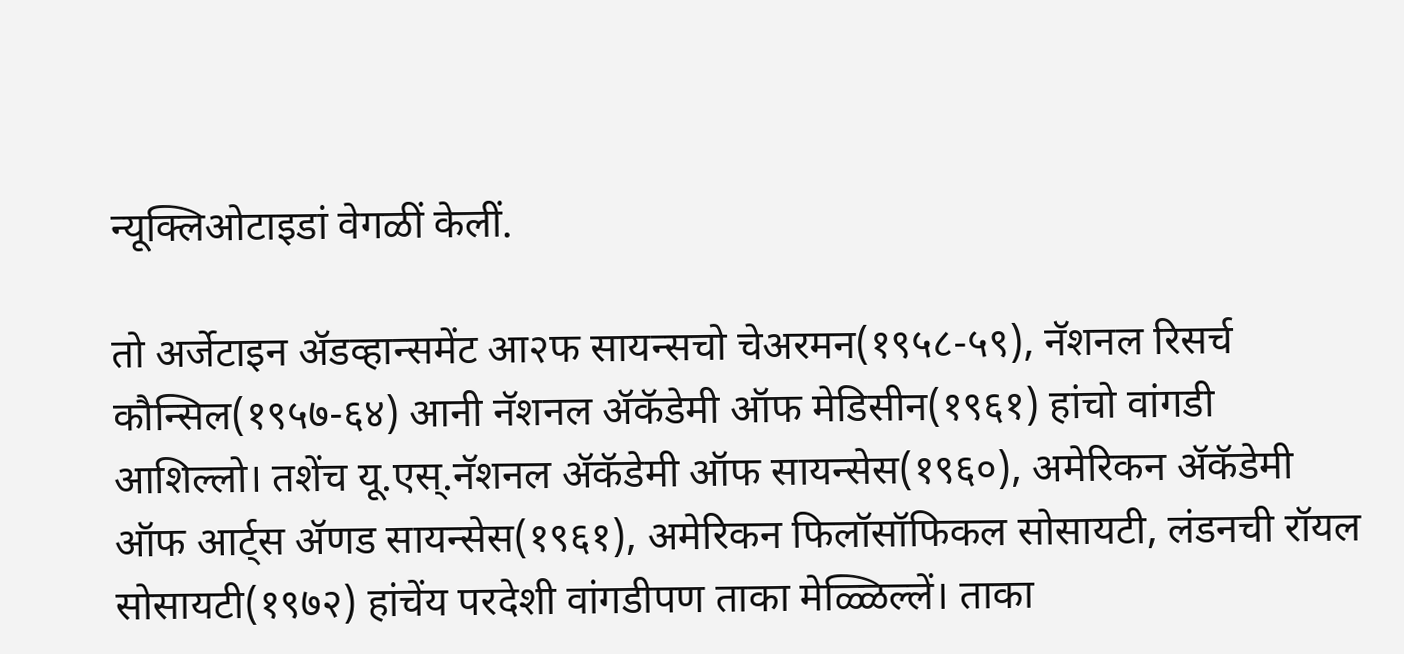न्यूक्लिओटाइडां वेगळीं केलीं.

तो अर्जेटाइन ॲडव्हान्समेंट आ२फ सायन्सचो चेअरमन(१९५८-५९), नॅशनल रिसर्च कौन्सिल(१९५७-६४) आनी नॅशनल ॲकॅडेमी ऑफ मेडिसीन(१९६१) हांचो वांगडी आशिल्लो। तशेंच यू.एस्.नॅशनल ॲकॅडेमी ऑफ सायन्सेस(१९६०), अमेरिकन ॲकॅडेमी ऑफ आर्ट्स ॲणड सायन्सेस(१९६१), अमेरिकन फिलॉसॉफिकल सोसायटी, लंडनची रॉयल सोसायटी(१९७२) हांचेंय परदेशी वांगडीपण ताका मेळ्ळिल्लें। ताका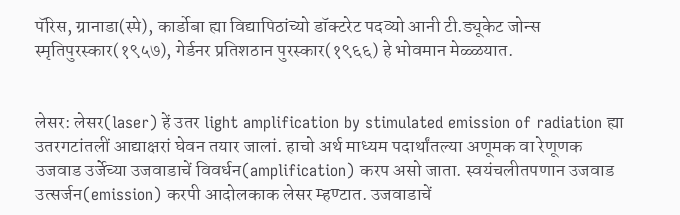पॅरिस, ग्रानाडा(स्पे), कार्डोबा ह्या विद्यापिठांच्यो डॉक्टरेट पदव्यो आनी टी.ड्यूकेट जोन्स स्मृतिपुरस्कार(१९५७), गेर्डनर प्रतिशठान पुरस्कार(१९६६) हे भोवमान मेळ्ळयात.


लेसर: लेसर(laser) हें उतर light amplification by stimulated emission of radiation ह्या उतरगटांतलीं आद्याक्षरां घेवन तयार जालां. हाचो अर्थ माध्यम पदार्थांतल्या अणूमक वा रेणूणक उजवाड उर्जेच्या उजवाडाचें विवर्धन(amplification) करप असो जाता. स्वयंचलीतपणान उजवाड उत्सर्जन(emission) करपी आदोलकाक लेसर म्हण्टात. उजवाडाचें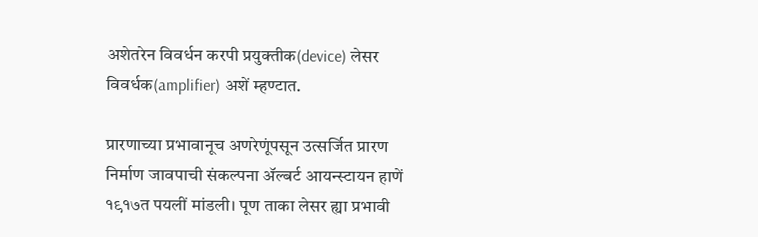अशेतरेन विवर्धन करपी प्रयुक्तीक(device) लेसर विवर्धक(amplifier) अशें म्हण्टात.

प्रारणाच्या प्रभावानूच अणरेणूंपसून उत्सर्जित प्रारण निर्माण जावपाची संकल्पना ॲल्बर्ट आयन्स्टायन हाणें १९१७त पयलीं मांडली। पूण ताका लेसर ह्या प्रभावी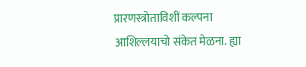प्रारणस्त्रोताविशीं कल्पना आशिल्लयाचो संकेत मेळना. ह्या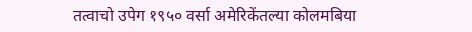तत्वाचो उपेग १९५० वर्सा अमेरिकेंतल्या कोलमबिया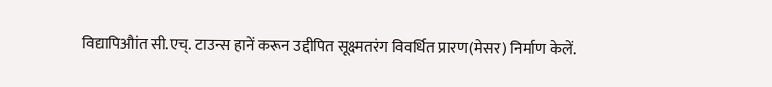विद्यापिऔांत सी.एच्. टाउन्स हानें करून उद्दीपित सूक्ष्मतरंग विवर्धित प्रारण(मेसर) निर्माण केलें.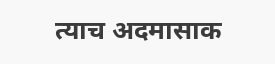त्याच अदमासाक